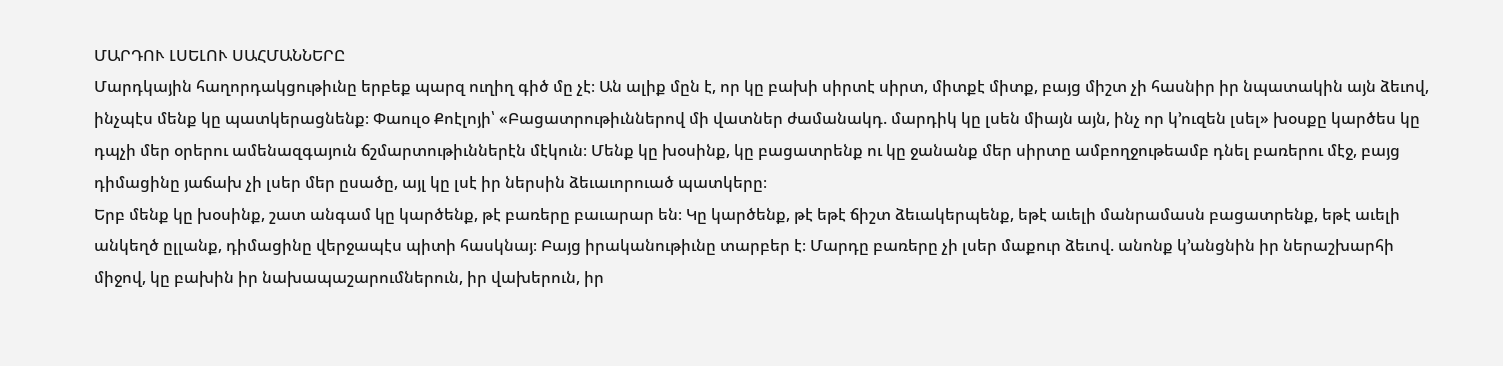ՄԱՐԴՈՒ ԼՍԵԼՈՒ ՍԱՀՄԱՆՆԵՐԸ
Մարդկային հաղորդակցութիւնը երբեք պարզ ուղիղ գիծ մը չէ։ Ան ալիք մըն է, որ կը բախի սիրտէ սիրտ, միտքէ միտք, բայց միշտ չի հասնիր իր նպատակին այն ձեւով, ինչպէս մենք կը պատկերացնենք։ Փաուլօ Քոէլոյի՝ «Բացատրութիւններով մի վատներ ժամանակդ. մարդիկ կը լսեն միայն այն, ինչ որ կ՚ուզեն լսել» խօսքը կարծես կը դպչի մեր օրերու ամենազգայուն ճշմարտութիւններէն մէկուն։ Մենք կը խօսինք, կը բացատրենք ու կը ջանանք մեր սիրտը ամբողջութեամբ դնել բառերու մէջ, բայց դիմացինը յաճախ չի լսեր մեր ըսածը, այլ կը լսէ իր ներսին ձեւաւորուած պատկերը։
Երբ մենք կը խօսինք, շատ անգամ կը կարծենք, թէ բառերը բաւարար են։ Կը կարծենք, թէ եթէ ճիշտ ձեւակերպենք, եթէ աւելի մանրամասն բացատրենք, եթէ աւելի անկեղծ ըլլանք, դիմացինը վերջապէս պիտի հասկնայ։ Բայց իրականութիւնը տարբեր է։ Մարդը բառերը չի լսեր մաքուր ձեւով. անոնք կ՚անցնին իր ներաշխարհի միջով, կը բախին իր նախապաշարումներուն, իր վախերուն, իր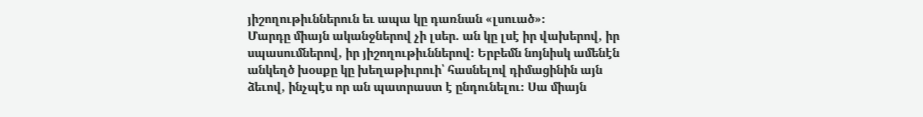յիշողութիւններուն եւ ապա կը դառնան «լսուած»։
Մարդը միայն ականջներով չի լսեր. ան կը լսէ իր վախերով, իր սպասումներով, իր յիշողութիւններով։ Երբեմն նոյնիսկ ամենէն անկեղծ խօսքը կը խեղաթիւրուի՝ հասնելով դիմացինին այն ձեւով, ինչպէս որ ան պատրաստ է ընդունելու։ Սա միայն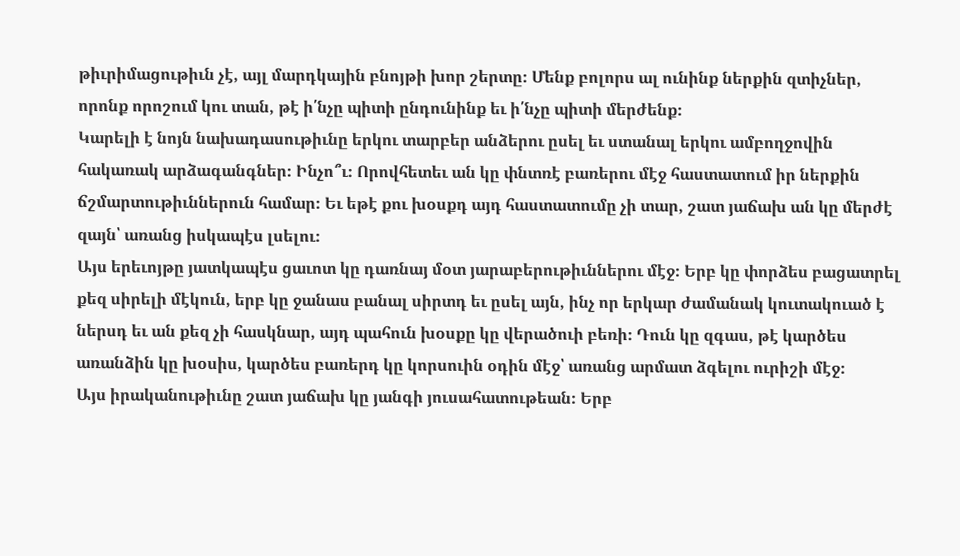թիւրիմացութիւն չէ, այլ մարդկային բնոյթի խոր շերտը։ Մենք բոլորս ալ ունինք ներքին զտիչներ, որոնք որոշում կու տան, թէ ի՛նչը պիտի ընդունինք եւ ի՛նչը պիտի մերժենք։
Կարելի է նոյն նախադասութիւնը երկու տարբեր անձերու ըսել եւ ստանալ երկու ամբողջովին հակառակ արձագանգներ։ Ինչո՞ւ։ Որովհետեւ ան կը փնտռէ բառերու մէջ հաստատում իր ներքին ճշմարտութիւններուն համար։ Եւ եթէ քու խօսքդ այդ հաստատումը չի տար, շատ յաճախ ան կը մերժէ զայն՝ առանց իսկապէս լսելու։
Այս երեւոյթը յատկապէս ցաւոտ կը դառնայ մօտ յարաբերութիւններու մէջ։ Երբ կը փորձես բացատրել քեզ սիրելի մէկուն, երբ կը ջանաս բանալ սիրտդ եւ ըսել այն, ինչ որ երկար ժամանակ կուտակուած է ներսդ եւ ան քեզ չի հասկնար, այդ պահուն խօսքը կը վերածուի բեռի։ Դուն կը զգաս, թէ կարծես առանձին կը խօսիս, կարծես բառերդ կը կորսուին օդին մէջ՝ առանց արմատ ձգելու ուրիշի մէջ։
Այս իրականութիւնը շատ յաճախ կը յանգի յուսահատութեան։ Երբ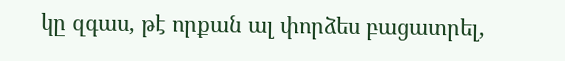կը զգաս, թէ որքան ալ փորձես բացատրել,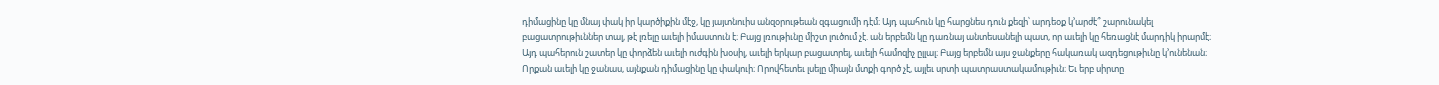դիմացինը կը մնայ փակ իր կարծիքին մէջ, կը յայտնուիս անզօրութեան զգացումի դէմ։ Այդ պահուն կը հարցնես դուն քեզի՝ արդեօք կ՚արժէ՞ շարունակել բացատրութիւններ տալ, թէ լռելը աւելի իմաստուն է։ Բայց լռութիւնը միշտ լուծում չէ. ան երբեմն կը դառնայ անտեսանելի պատ, որ աւելի կը հեռացնէ մարդիկ իրարմէ։
Այդ պահերուն շատեր կը փորձեն աւելի ուժգին խօսիլ, աւելի երկար բացատրել, աւելի համոզիչ ըլլալ։ Բայց երբեմն այս ջանքերը հակառակ ազդեցութիւնը կ՚ունենան։ Որքան աւելի կը ջանաս, այնքան դիմացինը կը փակուի։ Որովհետեւ լսելը միայն մտքի գործ չէ, այլեւ սրտի պատրաստակամութիւն։ Եւ երբ սիրտը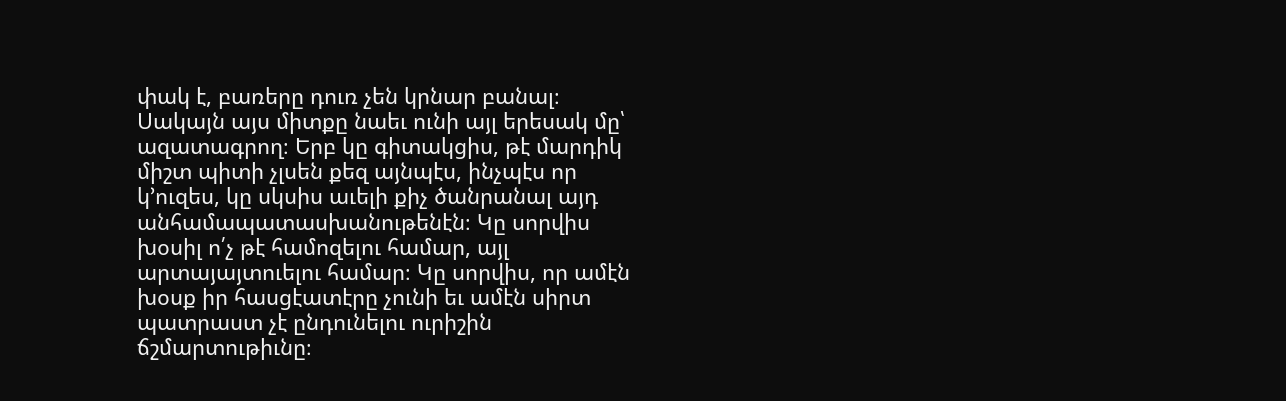փակ է, բառերը դուռ չեն կրնար բանալ։
Սակայն այս միտքը նաեւ ունի այլ երեսակ մը՝ ազատագրող։ Երբ կը գիտակցիս, թէ մարդիկ միշտ պիտի չլսեն քեզ այնպէս, ինչպէս որ կ՚ուզես, կը սկսիս աւելի քիչ ծանրանալ այդ անհամապատասխանութենէն։ Կը սորվիս խօսիլ ո՛չ թէ համոզելու համար, այլ արտայայտուելու համար։ Կը սորվիս, որ ամէն խօսք իր հասցէատէրը չունի եւ ամէն սիրտ պատրաստ չէ ընդունելու ուրիշին ճշմարտութիւնը։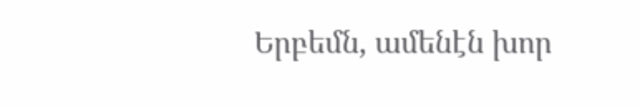Երբեմն, ամենէն խոր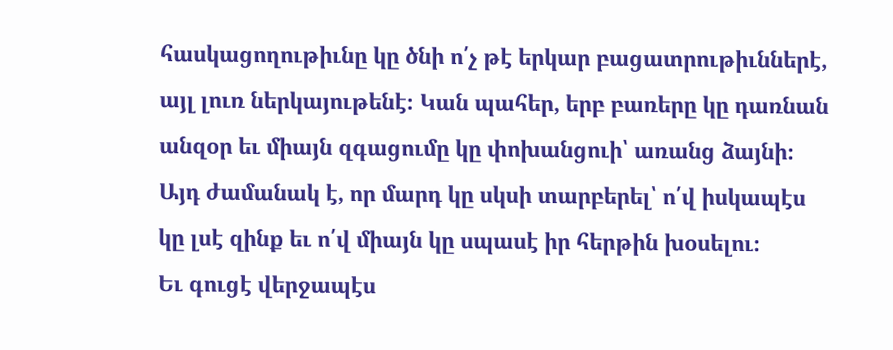հասկացողութիւնը կը ծնի ո՛չ թէ երկար բացատրութիւններէ, այլ լուռ ներկայութենէ։ Կան պահեր, երբ բառերը կը դառնան անզօր եւ միայն զգացումը կը փոխանցուի՝ առանց ձայնի։ Այդ ժամանակ է, որ մարդ կը սկսի տարբերել՝ ո՛վ իսկապէս կը լսէ զինք եւ ո՛վ միայն կը սպասէ իր հերթին խօսելու։
Եւ գուցէ վերջապէս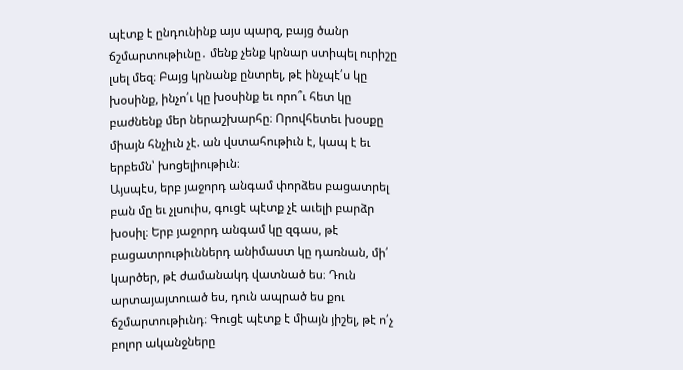պէտք է ընդունինք այս պարզ, բայց ծանր ճշմարտութիւնը․ մենք չենք կրնար ստիպել ուրիշը լսել մեզ։ Բայց կրնանք ընտրել, թէ ինչպէ՛ս կը խօսինք, ինչո՛ւ կը խօսինք եւ որո՞ւ հետ կը բաժնենք մեր ներաշխարհը։ Որովհետեւ խօսքը միայն հնչիւն չէ. ան վստահութիւն է, կապ է եւ երբեմն՝ խոցելիութիւն։
Այսպէս, երբ յաջորդ անգամ փորձես բացատրել բան մը եւ չլսուիս, գուցէ պէտք չէ աւելի բարձր խօսիլ։ Երբ յաջորդ անգամ կը զգաս, թէ բացատրութիւններդ անիմաստ կը դառնան, մի՛ կարծեր, թէ ժամանակդ վատնած ես։ Դուն արտայայտուած ես, դուն ապրած ես քու ճշմարտութիւնդ։ Գուցէ պէտք է միայն յիշել, թէ ո՛չ բոլոր ականջները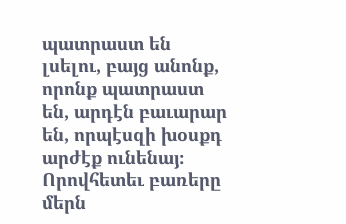պատրաստ են լսելու, բայց անոնք, որոնք պատրաստ են, արդէն բաւարար են, որպէսզի խօսքդ արժէք ունենայ։ Որովհետեւ բառերը մերն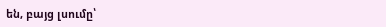են, բայց լսումը՝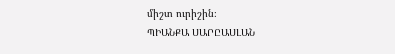միշտ ուրիշին։
ՊԻԱՆՔԱ ՍԱՐԸԱՍԼԱՆ